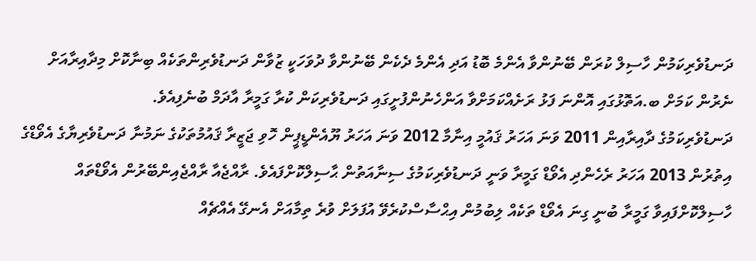ދަނޑުވެރިކަމުން ހާސިލް ކުރަން ބޭނުންވާ އެންމެ ބޮޑު އަދި އެންމެ ދެކެން ބޭނުންވާ ދުވަހަކީ ޒުވާން ދަނޑުވެރިންތަކެއް ބިނާކޮށް މިދާއިރާއަށް ނެރުން ކަމަށް ބ.އަތޮޅުގައި އޮންނަ ފަޅު ރަށެއްކަމަށްވާ އަންހެނުންފުށީގައި ދަނޑުވެރިކަން ކުރާ ގަމީރާ އާދަމް ބުނެފިއެވެ.
ދަނޑުވެރިކަމުގެ ދާއިރާއިން 2011 ވަނަ އަހަރު ޤައުމީ އިނާމާ 2012 ވަނަ އަހަރު ޔޫއެންޑީޕީން ހޮވި ޖަޒީރާ ޤައުމުތަކުގެ ނަމުނާ ދަނޑުވެރިޔާގެ އެވޯޑްގެ އިތުރުން 2013 އަހަރު ރެހެންދި އެވޯޑް ގަމީރާ ވަނީ ދަނޑުވެރިކަމުގެ ސިނާއަތުން ޙާސިލްކޮށްފައެވެ. ރާއްޖެއާ ރާއްޖެއިންބޭރުން އެވޯޑްތައް ހާސިލްކޮށްފައިވާ ގަމީރާ ބުނީ ގިނަ އެވޯޑް ތަކެއް ލިބުމުން އިޙްސާސްކުރެވޭ އުފަލަށް ވުރެ ތިމާއަށް އެނގޭ އެއްޗެއް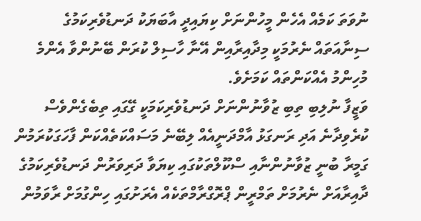ނުވަތަ ކަމެއް އެހެން މީހުންނަށް ކިޔައިދީ އާބަޔަކު ދަނޑުވެރިކަމުގެ ސިނާއަތައް ނެރުމަކީ މިދާއިރާއިން އޭނާ ހާސިލް ކުރަން ބޭނުންވާ އެންމެ މުހިންމު އެއްކަންތައް ކަމަށެވެ.
ވަޒީފާ ނުލިބި ތިބި ޒުވާނުންނަށް ދަނޑުވެރިކަމަކީ ގޭގައި ތިބެގެންވެސް ކުރެވިދާނެ އަދި ރަނގަޅު އާމްދަނީއެއް ލިބޭނެ މަސައްކަތެއްކަން ފާހަގަކުރަމުން ގަމީރާ ބުނީ ޒުވާނުންނާއި ސްކޫލްތަކުގައި ކިޔަވާ ދަރިވަރުން ދަނޑުވެރިކަމުގެ ދާއިރާއަށް ނެރުމަށް ތަމްރީން ޕްރޮގްރާމްތަކެއް އެރަށުގައި ހިންގުމަށް ރާވަމުން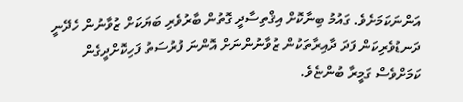އަންނަކަމަށެވެ. ގައުމު ބިނާކޮށް އިޤްތިސާދީ ގޮތުން ބާރުވެރި ބަޔަކަށް ޒުވާނުން ހެދޭނީ ދަނޑުވެރިކަން ފަދަ ދާއިރާތަކުން ޒުވާނުންނަށް އޮންނަ ފުރުސަތު ފަހިކޮށްދީގެން ކަމަށްވެސް ގަމީރާ ބުންޏެވެ.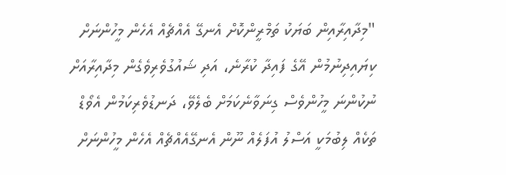"މިދާއިރާއިން ބަޔަކު ތަމްރީންކޮށް އެނގޭ އެއްޗެއް އެހެން މީހުންނަށް ކިޔައިދިނުމުން އޭގެ ފައިދާ ކުރާނެ، އަދި ޝައުގުވެރިވެގެން މިދާއިރާއަށް ނުކުންނަ މީހުންވެސް ގިނަވާނެކަމަށް ބެލެވޭ، ދަނޑުވެރިކަމުން އެވޯޑް ތަކެއް ލިބުމަކީ އަސްލު އުފަލެއް ނޫން އެނގޭއެއްޗެއް އެހެން މީހުންނަށް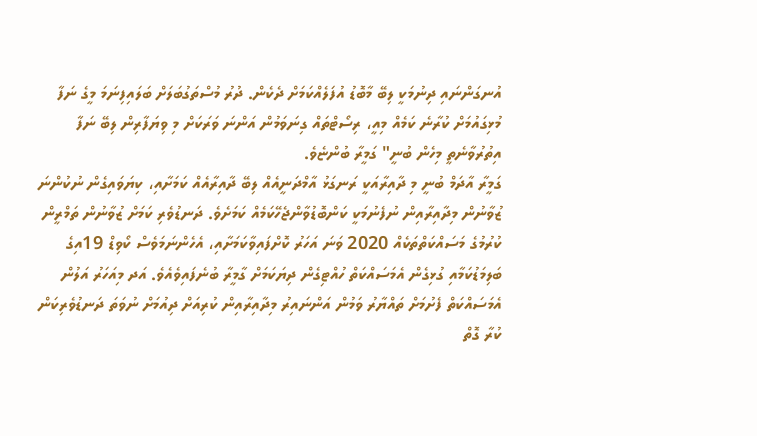އުނގަންނައި ދިނުމަކީ ލިބޭ މާބޮޑު އުފަލެއްކަމަށް ދެކެން. ދުރު މުސްތަގުބަލަށް ބަލައިފިނަމަ މީގެ ނަފާ މުޅިގައުމަށް ކުރާނެ ކަމެއް މިއީ، ރިސޯޓްތައް ގިނަވަމުން އަންނަ ވަރަކަށް މި ވިޔަފާރިން ލިބޭ ނަފާ އިތުރުވާނެތީ މިހެން ބުނީ" ގަމީރާ ބުންޏެވެ.
ގަމީރާ އާދަމް ބުނީ މި ދާއިރާއަކީ ރަނގަޅު އާމްދަނީއެއް ލިބޭ ދާއިރާއެއް ކަމަށާއި، ކިޔަވައިގެން ނުކުންނަ ޒުވާނުން މިދާއިރާއިން ނުފެނުމަކީ ކަންބޮޑުވާންޖެހޭކަމެއް ކަމަށެވެ. ދަނޑުވެރި ކަމަށް ޒުވާނުން ތަމްރީން ކުރުމުގެ މަސައްކަތްތަކެއް 2020 ވަނަ އަހަރު ކޮށްފައިވާކަމަށާއި، އެހެންނަމަވެސް ކޯވިޑް 19އިގެ ބަލިމަޑުކަމާއި ގުޅިގެން އެމަސައްކަތް ހުއްޓިގެން ދިޔަކަމަށް ގާމީރާ ބުނެފައިވެއެވެ. އަދ މިއަހަރު އަލުން އެމަސައްކަތް ފެށުމަށް ތައްޔާރު ވަމުން އަންނައިރު މިދާއިރާއިން ކުރިއަށް ދިއުމަށް ނުވަތަ ދަނޑުވެރިކަން ކުރާ ގޮތް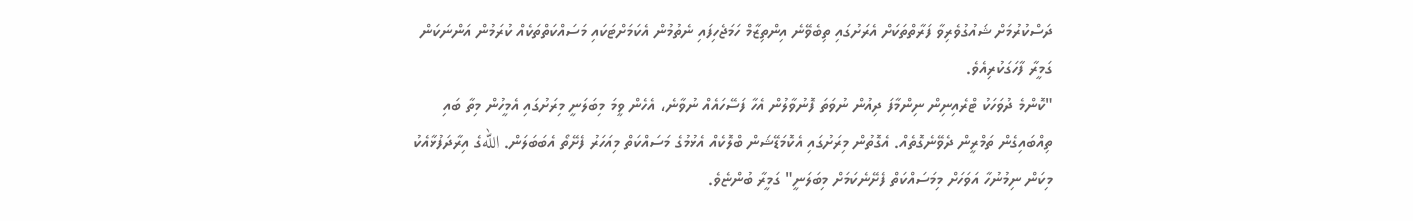ދަސްކުރުމަށް ޝައުގުވެރިވާ ފަރާތްތަކަށް އެރަށުގައި ތިބެވޭނެ އިންތިޒާމް ހަމަޖެހިފައި ނެތުމުން އެކަމަށްޓަކައި މަސައްކަތްތަކެއް ކުރަމުން އަންނަކަން ގަމީރާ ފާހަގަކުރިއެވެ.
"ކޮންމެ ދުވަހަކު ޓްރެއިނިން ނިންމާފަ ދިއުން ނުވަތަ ފޮނުވާލުން އެހާ ފަސޭހައެއް ނުވާނެ، އެހެން ވީމަ މިބަލަނީ މިރަށުގައި އެމީހުން މިތާ ބައި ތިއްބައިގެން ތަމްރީން ދެވޭނެގޮތެއް. އެގޮތުން މިރަށުގައި އެކޮމަޑޭޝަން ބްލޮކެއް އެޅުމުގެ މަސައްކަތް މިއަހަރު ފެށޭތޯ އެބަބަލަން. اللهގެ އިރާދަފުޅާއެކު މިކަން ނިމުނުހާ އަވަހަށް މިމަސައްކަތް ފެށޭނެކަމަށް މިބަލަނީ" ގަމީރާ ބުންޏެވެ.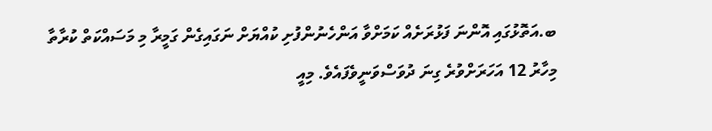ބ.އަތޮޅުގައި އޮންނަ ފަޅުރަށެއް ކަމަށްވާ އަންހެނުންފުށި ކުއްޔަށް ނަގައިގެން ގަމީރާ މި މަސައްކަތް ކުރާތާ މިހާރު 12 އަހަރަށްވުރެ ގިނަ ދުވަސްވަނީވެފައެވެ. މިއީ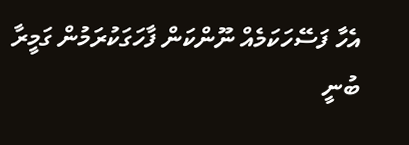އެހާ ފަސޭހަކަމެއް ނޫންކަން ފާހަގަކުރަމުން ގަމީރާ ބުނީ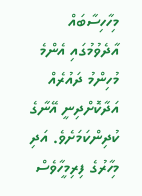މިހާހިސާބައް އާދެވުމުގައި އެންމެ މުހިންމު ދައުރެއް އަދާކޮށްދިނީ އޭނާގެ ކުދިންކަމަށެވެ. އަދި މިހާރުގެ ފިރިމީހާވެސް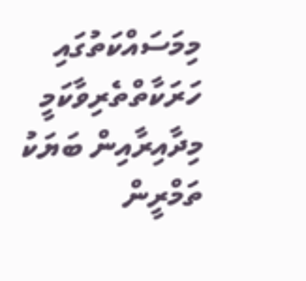މިމަސައްކަތުގައި ހަރަކާތްތެރިވާކަމީ މިދާއިރާއިން ބަޔަކު ތަމްރީން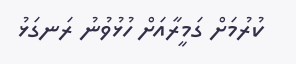ކުރުމަށް ގަމީރާއަށް ހުޅުވުނު ރަނގަޅު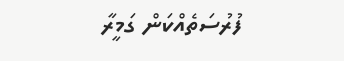ފުރުސަތެއްކަން ގަމީރާ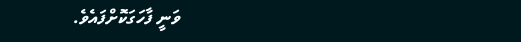ވަނީ ފާހަގަކޮށްފައެވެ.